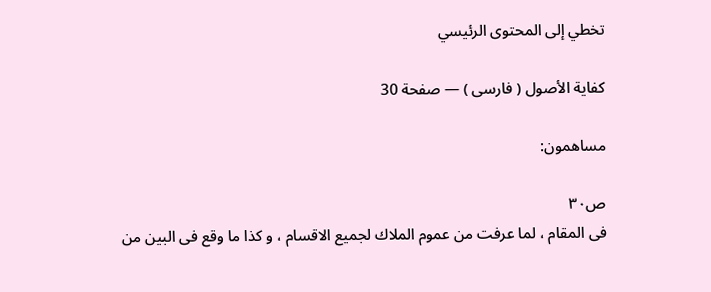تخطي إلى المحتوى الرئيسي

كفاية الأصول ( فارسى ) — صفحة 30

مساهمون:

ص٣٠
فى المقام ، لما عرفت من عموم الملاك لجميع الاقسام ، و كذا ما وقع فى البين من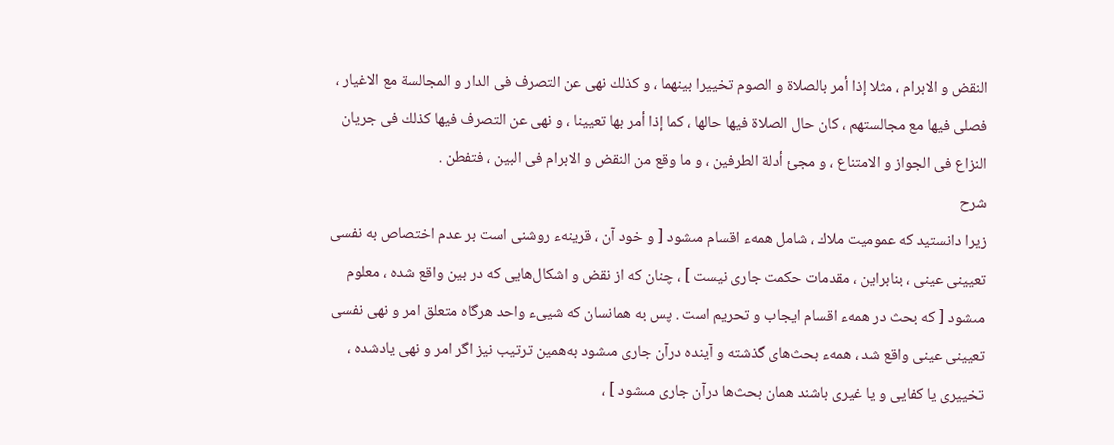النقض و الابرام ، مثلا إذا أمر بالصلاة و الصوم تخييرا بينهما ، و كذلك نهى عن التصرف فى الدار و المجالسة مع الاغيار ، فصلى فيها مع مجالستهم ، كان حال الصلاة فيها حالها ، كما إذا أمر بها تعيينا ، و نهى عن التصرف فيها كذلك فى جريان النزاع فى الجواز و الامتناع ، و مجئ أدلة الطرفين ، و ما وقع من النقض و الابرام فى البين ، فتفطن .
شرح
زيرا دانستيد كه عموميت ملاك ، شامل همهء اقسام مىشود [ و خود آن ، قرينهء روشنى است بر عدم اختصاص به نفسى تعيينى عينى ، بنابراين ، مقدمات حكمت جارى نيست ] ، چنان كه از نقض و اشكال‌هايى كه در بين واقع شده ، معلوم مىشود [ كه بحث در همهء اقسام ايجاب و تحريم است . پس به همانسان كه شيىء واحد هرگاه متعلق امر و نهى نفسى تعيينى عينى واقع شد ، همهء بحث‌هاى گذشته و آينده درآن جارى مىشود به‌همين ترتيب نيز اگر امر و نهى يادشده ، تخييرى يا كفايى و يا غيرى باشند همان بحث‌ها درآن جارى مىشود ] ،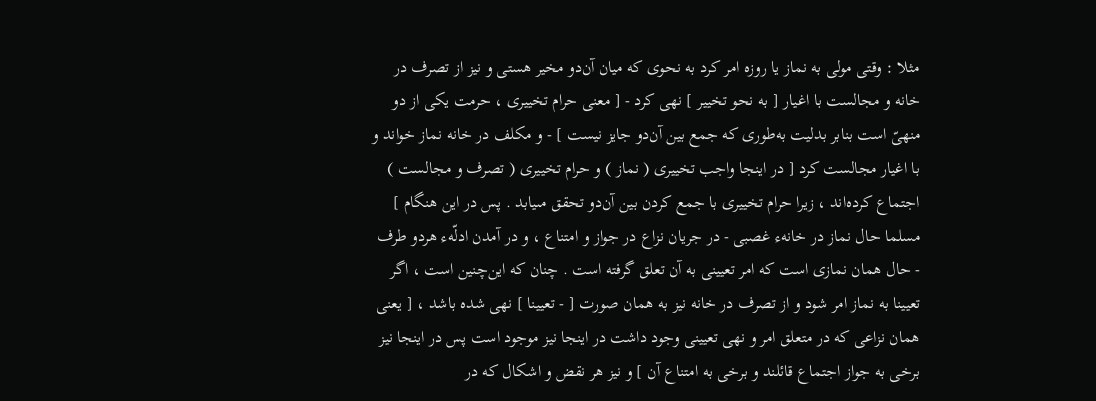مثلا : وقتى مولى به نماز يا روزه امر كرد به نحوى كه ميان آن‌دو مخير هستى و نيز از تصرف در خانه و مجالست با اغيار [ به نحو تخيير ] نهى كرد - [ معنى حرام تخييرى ، حرمت يكى از دو منهىّ است بنابر بدليت به‌طورى كه جمع بين آن‌دو جايز نيست ] - و مكلف در خانه نماز خواند و با اغيار مجالست كرد [ در اينجا واجب تخييرى ( نماز ) و حرام تخييرى ( تصرف و مجالست ) اجتماع كرده‌اند ، زيرا حرام تخييرى با جمع كردن بين آن‌دو تحقق مىيابد . پس در اين هنگام ] مسلما حال نماز در خانهء غصبى - در جريان نزاع در جواز و امتناع ، و در آمدن ادلّهء هردو طرف - حال همان نمازى است كه امر تعيينى به آن تعلق گرفته است . چنان كه اين‌چنين است ، اگر تعيينا به نماز امر شود و از تصرف در خانه نيز به همان صورت [ - تعيينا ] نهى شده باشد ، [ يعنى همان نزاعى كه در متعلق امر و نهى تعيينى وجود داشت در اينجا نيز موجود است پس در اينجا نيز برخى به جواز اجتماع قائلند و برخى به امتناع آن ] و نيز هر نقض و اشكال كه در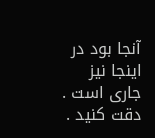آنجا بود در اينجا نيز جارى است . دقت كنيد .